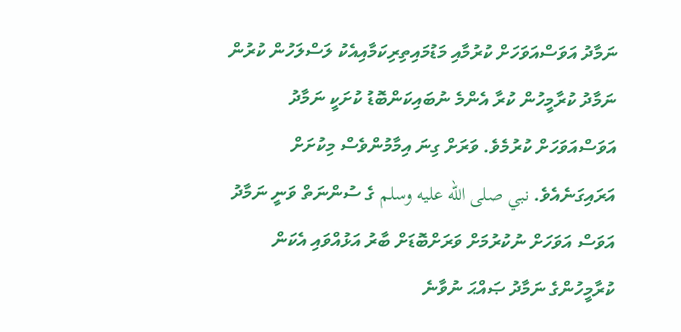ނަމާދު އަވަސްއަވަހަށް ކުރުމާއި މަޑުމައިތިރިކަމާއިއެކު ލަސްލަހުން ކުރުން
ނަމާދު ކުރާމީހުން ކުރާ އެންމެ ނުބައިކަންބޮޑު ކުށަކީ ނަމާދު އަވަސްއަވަހަށް ކުރުމެވެ. ވަރަށް ގިނަ އިމާމުންވެސް މިކުށަށް އަރައިގަނެއެވެ. نبي صلى الله عليه وسلم ގެ ސުންނަތް ވަނީ ނަމާދު އަވަސް އަވަހަށް ނުކުރުމަށް ވަރަށްބޮޑަށް ބާރު އަޅުއްވައި އެކަން ކުރާމީހުންގެ ނަމާދު ޞައްޙަ ނުވާނެ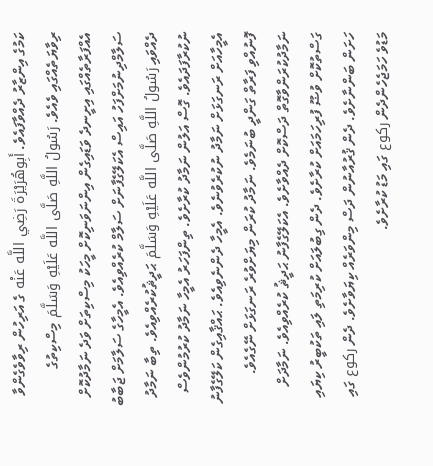ކަމުގެ އިންޒާރު ދެއްވާފައެވެ. أَبِوهُرَيْرَةَ رَضِي اللَّه عَنْه ގެ އަރިހުން ރިވާވެގެންވާ ރިވާޔަތެއްގައި ވެއެވެ. رَسُولُ اللَّهِ صَلَّى اللَّه عَلَيْهِ وَسَلَّمَ މިސްކިތުގެ އެއްފަރާތެއްގައި އިށީނދެ ވަޑައިގެން އިންނަވަނިކޮށް މީހަކު މިސްކިތަށް ވަދެ ނަމާދުކޮށް ސަލާމްދިނުމަށްފަހު އައިސް އެކަލޭގެފާނަށް ސަލާމް ކުރެއްވިއެވެ. އެމީހާގެ ސަލާމަށް ޖަބާބު ދެއްވައި رَسُولُ اللَّهِ صَلَّى اللَّه عَلَيْهِ وَسَلَّمَ ޙަދީޘުކުރެއްވިއެވެ. ތިބާ ނަމާދު ނުކުރާފަދައެވެ. ގޮސް އަލުން ނަމާދު ކުރާށެވެ. ތިންފަހަރު އެމީހާ ނަމާދު ކުރުމުންވެސް އެމީހާއަށް ރަނގަޅަށް ނަމާދު ނުކުރެވުނެވެ. އެމީހާ ދެންނެވިއެވެ. ޙައްޤާއިގެން ކަލޭގެފާނު ފޮނުއްވި ފަރާތް ގަންދީ ބުނަމެވެ. ނަމާދު ކުރަން މިޔަށްވުރެ ރަނގަޅަށް ނޭގެއެވެ. ނަމާދުކުރަންވާގޮތް ދަސްކޮށް ދެއްވާށެވެ. އެކަލޭގެފާނު ޙަދީޘު ކުރެއްވިއެވެ. ނަމާދަށް ގަސްތުކޮށް ވުޟޫ ފުރިހަމައަށް ކުރާށެވެ. ދެން ގިބުލައަށް ކުރިމަތި ލައި ތަކުބީރު ކިޔައި ހަށަން ބަންނާށެވެ. ދެން ޤުރުއާނުން ދަސް މިންވަރެއް ކިޔަވާށެވެ. ދެން ركوع ގައި މަޑުވެ ހަމަޖެހެންދެން ركوع ގައި މަޑު ކުރާށެވެ.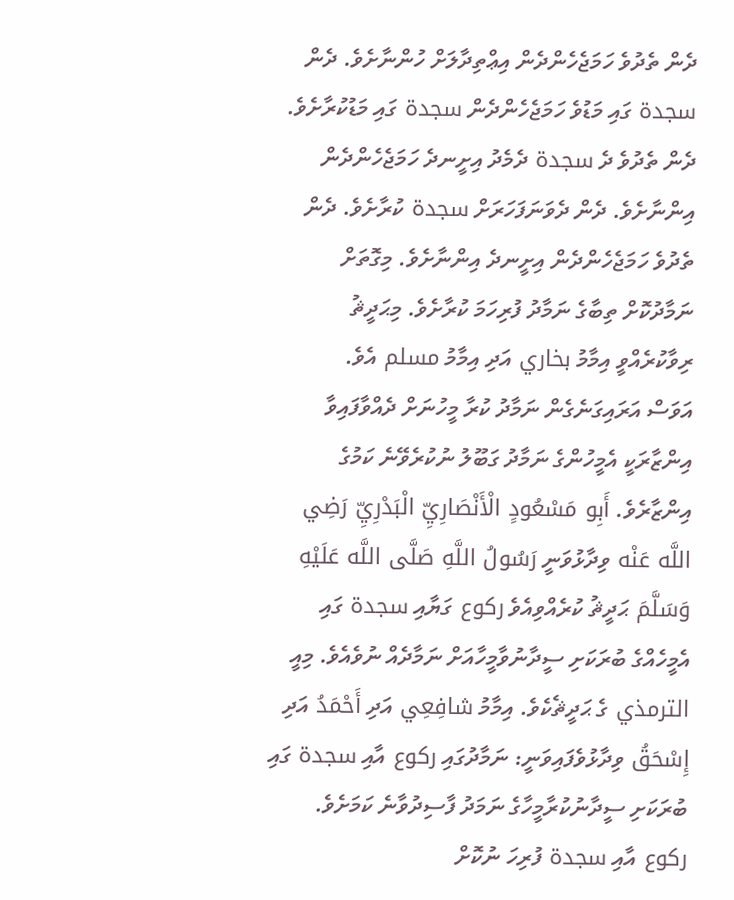ދެން ތެދުވެ ހަމަޖެހެންދެން އިޢްތިދާލަށް ހުންނާށެވެ. ދެން سجدة ގައި މަޑުވެ ހަމަޖެހެންދެން سجدة ގައި މަޑުކުރާށެވެ. ދެން ތެދުވެ ދެ سجدة ދެމެދު އިށީނދެ ހަމަޖެހެންދެން އިންނާށެވެ. ދެން ދެވަނަފަހަރަށް سجدة ކުރާށެވެ. ދެން ތެދުވެ ހަމަޖެހެންދެން އިށީނދެ އިންނާށެވެ. މިގޮތަށް ނަމާދުކޮށް ތިބާގެ ނަމާދު ފުރިހަމަ ކުރާށެވެ. މިޙަދީޘު ރިވާކުރެއްވީ އިމާމު بخاري އަދި އިމާމު مسلم އެވެ.
އަވަސް އަރައިގަނެގެން ނަމާދު ކުރާ މީހުނަށް ދެއްވާފައިވާ އިންޒާރަކީ އެމީހުންގެ ނަމާދު ގަބޫލު ނުކުރެވޭނެ ކަމުގެ އިންޒާރެވެ. أَبِو مَسْعُودٍ الْأَنْصَارِيِّ الْبَدْرِيِّ رَضِي اللَّه عَنْه ވިދާޅުވަނީ رَسُولُ اللَّهِ صَلَّى اللَّه عَلَيْهِ وَسَلَّمَ ޙަދީޘު ކުރެއްވިއެވެ ركوع ގަޔާއި سجدة ގައި އެމީހެއްގެ ބުރަކަށި ސީދާނުވާމީހާއަށް ނަމާދެއް ނުވެއެވެ. މިއީ الترمذي ގެ ޙަދީޘެކެވެ. އިމާމު شافِعِي އަދި أَحْمَدُ އަދި إِسْحَقُ ވިދާޅުވެފައިވަނީ: ނަމާދުގައި ركوع އާއި سجدة ގައި ބުރަކަށި ސީދާނުކުރާމީހާގެ ނަމަދު ފާސިދުވާނެ ކަމަށެވެ.
ركوع އާއި سجدة ފުރިހަ ނުކޮށް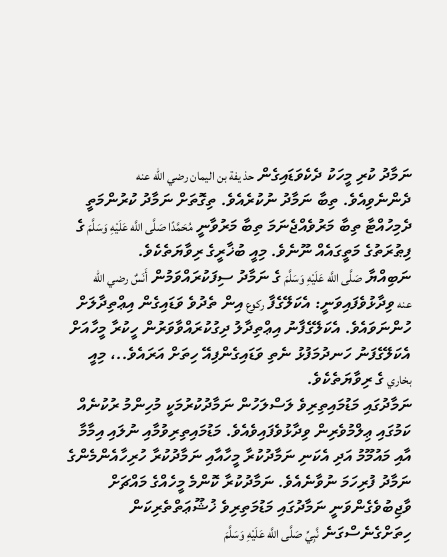ނަމާދު ކުރި މީހަކު ދެކެވަޑައިގެން حذ يفة بن اليمان رضي الله عنه ދެންނެވިއެވެ. ތިބާ ނަމާދު ނުކުރެއެވެ. ތިގޮތަށް ނަމާދު ކުރުންމަތީ ދެމިހުއްޓާ ތިބާ މަރުވެއްޖެނަމަ ތިބާ މަރުވާނީ مُحَمَّدًا صَلَّى اللَّه عَلَيْهِ وَسَلَّمَ ގެ ފިޠުރަތުގެ މަތީގައެއް ނޫނެވެ. މިއީ ބުޚާރީގެ ރިވާޔަތެކެވެ.
ނަބިއްޔާ صَلَّى اللَّه عَلَيْهِ وَسَلَّمَ ގެ ނަމާދު ސިފަކުރައްވަމުން أَنَسٌ رضي الله عنه ވިދާޅުވެފައިވަނީ: އެކަލޭގެފާ ركوع އިން ތެދުވެ ވަޑައިގެން އިޢްތިދާލަށް ހުންނަވައެވެ. އެކަލޭގެފާނު އިޢްތިދާލު ދިގުކުރައްވާވަރުން ހީކުރާ މީހާއަށް އެކަލޭގެފަނު ހަނދުމަފުޅު ނެތި ވަޑައިގެންފިއޭ ހިތަށް އަރައެވެ..، މިއީ بخاري ގެ ރިވާޔަތެކެވެ.
ނަމާދުގައި މަޑުމައިތިރިވެ ލަސްލަހުން ނަމާދުކުރުމަކީ މުހިންމު ރުކުނެއް ކަމުގައި ޢިލްމުވެރިން ވިދާޅުވެފައިވެއެވެ. މަޑުމައިތިރިވުމާއި ނުލައި އިމާމާ އާއި މައުމޫމު އަދި އެކަނި ނަމާދުކުރާ މީހާއާއި ނަމާދުކުރާ ހުރިހާއެންމެންގެ ނަމާދު ފުރިހަމަ ނުވާނެއެވެ. ނަމާދުކުރާ ކޮންމެ މީހެއްގެ މައްޗަށް ވާޖިބުވެގެންވަނީ ނަމާދުގައި މަޑުމަތިރިވެ ޚުޝޫޢަތްތެރިކަން ހިތަށްގެނެސްގަނެ نَّبِيِّ صَلَّى اللَّه عَلَيْهِ وَسَلَّمَ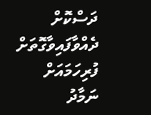ދަސްކޮށް ދެއްވާފައިވާގޮތަށް ފުރިހަމައަށް ނަމާދު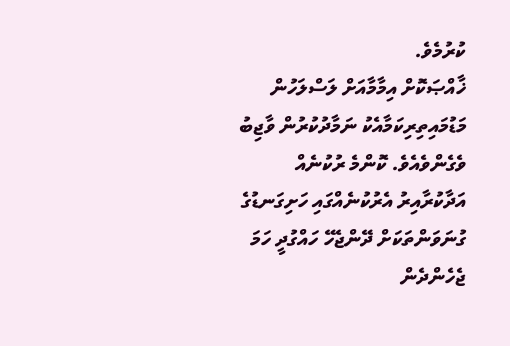ކުރުމެވެ.
ޚާއްޞަކޮށް އިމާމާއަށް ލަސްލަހުން މަޑުމައިތިރިކަމާއެކު ނަމާދުކުރުން ވާޖިބު ވެގެންވެއެވެ. ކޮންމެ ރުކުނެއް އަދާކުރާއިރު އެރުކުނެއްގައި ހަށިގަނޑުގެ ގުނަވަންތަކަށް ދޭންޖެހޭ ހައްގުދީ ހަމަ ޖެހެންދެން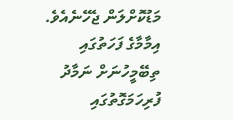މަޑުކޮށްލަން ޖެހޭނެއެވެ. އިމާމާގެ ފަހަތުގައި ތިބޭމީހުނަށް ނަމާދު ފުރިހަމަގޮތުގައި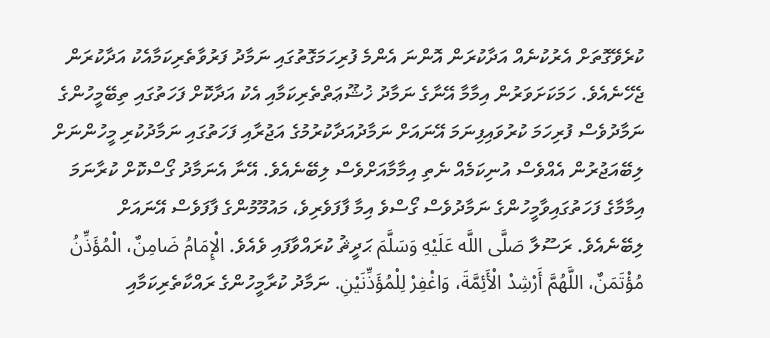ކުރެވޭގޮތަށް އެރުކުނެއް އަދާކުރަން އޮންނަ އެންމެ ފުރިހަމަގޮތުގައި ނަމާދު ފަރުވާތެރިކަމާއެކު އަދާކުރަން ޖެހޭނެއެވެ. ހަމަކަށަވަރުން އިމާމާ އޭނާގެ ނަމާދު ޚުޝޫޢަތްތެރިކަމާއި އެކު އަދާކޮށް ފަހަތުގައި ތިބޭމީހުންގެ ނަމާދުވެސް ފުރިހަމަ ކުރުވައިފިނަމަ އޭނައަށް ނަމާދުއަދާކުރުމުގެ އަޖުރާއި ފަހަތުގައި ނަމާދުކުރި މީހުންނަށް ލިބޭއަޖުރުން އެއްވެސް އުނިކަމެއް ނެތި އިމާމާއަށްވެސް ލިބޭނެއެވެ. އޭނާ އެނަމާދު ގޯސްކޮށް ކުރާނަމަ އިމާމާގެ ފަހަތުގައިވާމީހުންގެ ނަމާދުވެސް ގޯސްވެ އިމާ ފާފަވެރިވެ، މައުމޫމުންގެ ފާފަވެސް އޭނައަށް ލިބޭނެއެވެ. ރަސޫލާ صَلَّى اللَّه عَلَيْهِ وَسَلَّمَ ޙަދީޘު ކުރައްވާފައި ވެއެވެ. الْإِمَامُ ضَامِنٌ، الْمُؤَذِّنُ مُؤْتَمَنٌ، اللَّهُمَّ أَرْشِدْ الْأَئِمَّةَ، وَاغْفِرْ لِلْمُؤَذِّنَيْنِ. ނަމާދު ކުރާމީހުންގެ ރައްކާތެރިކަމާއި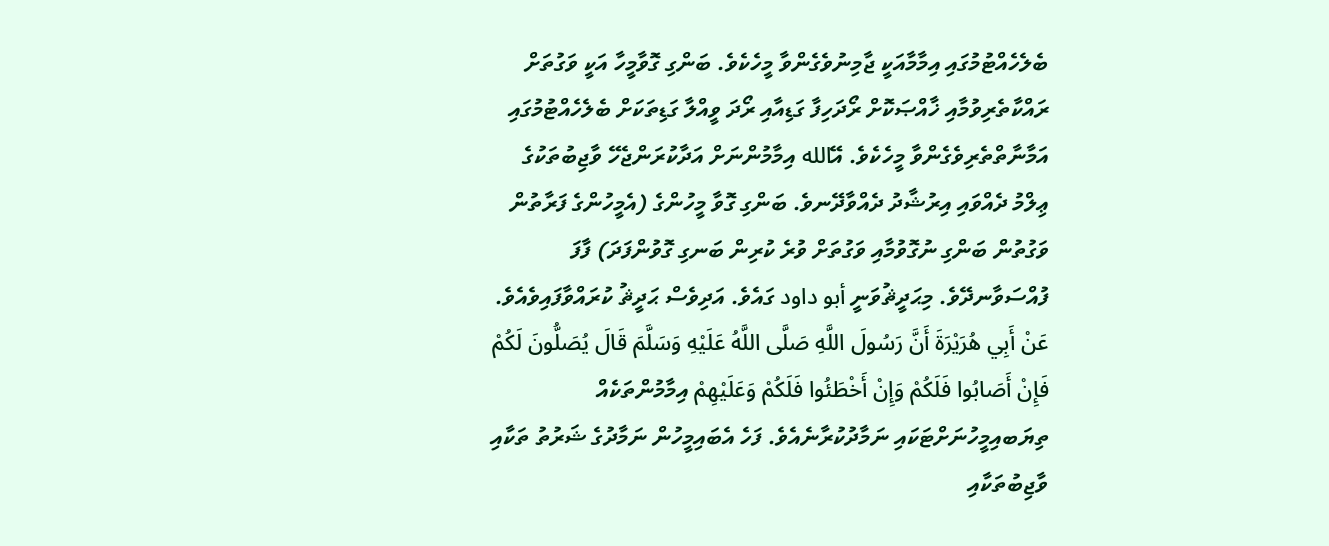ބެލެހެއްޓުމުގައި އިމާމާއަކީ ޖާމިނުވެގެންވާ މީހެކެވެ. ބަންގި ގޮވާމީހާ އަކީ ވަގުތަށް ރައްކާތެރިވުމާއި ޚާއްޞަކޮށް ރޯދަހިފާ ގަޑިއާއި ރޯދަ ވީއްލާ ގަޑިތަކަށް ބެލެހެއްޓުމުގައި އަމާނާތްތެރިވެގެންވާ މީހެކެވެ. އޭالله އިމާމުންނަށް އަދާކުރަންޖެހޭ ވާޖިބުތަކުގެ ޢިލްމު ދެއްވައި އިރުޝާދު ދެއްވާދޭނވެ. ބަންގި ގޮވާ މީހުންގެ (އެމީހުންގެ ފަރާތުން ވަގުތުން ބަންގި ނުގޮވުމާއި ވަގުތަށް ވުރެ ކުރިން ބަނގި ގޮވުންފަދަ) ފާފަ ފުއްސަވާނދޭވެ. މިޙަދީޘުވަނީ أبو داود ގައެވެ. އަދިވެސް ޙަދީޘު ކުރައްވާފައިވެއެވެ. عَنْ أَبِي هُرَيْرَةَ أَنَّ رَسُولَ اللَّهِ صَلَّى اللَّهُ عَلَيْهِ وَسَلَّمَ قَالَ يُصَلُّونَ لَكُمْ فَإِنْ أَصَابُوا فَلَكُمْ وَإِنْ أَخْطَئُوا فَلَكُمْ وَعَلَيْهِمْ އިމާމުންތަކެއް ތިޔަބއިމީހުނަށްޓަކައި ނަމާދުކުރާނެއެވެ. ފަހެ އެބައިމީހުން ނަމާދުގެ ޝަރުތު ތަކާއި ވާޖިބުތަކާއި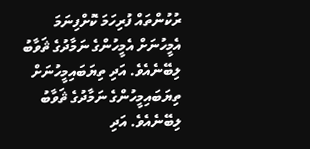ރުކުންތައް ފުރިހަމަ ކޮށްފިނަމަ އެމީހުނަށް އެމީހުންގެ ނަމާދުގެ ޘަވާބު ލިބޭނެއެވެ. އަދި ތިޔަބައިމީހުނަށް ތިޔަބައިމީހުންގެ ނަމާދުގެ ޘަވާބު ލިބޭނެއެވެ. އަދި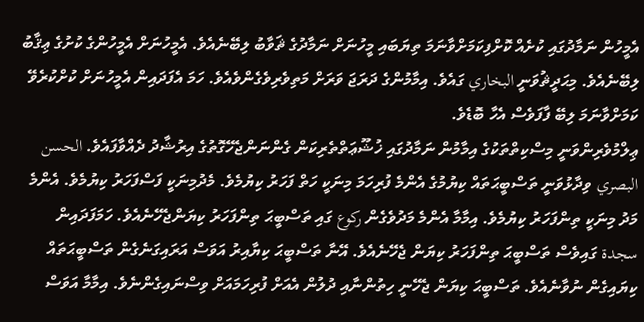އެމީހުން ނަމާދުގައި ކުށެއް ކޮށްފިކަމަށްވާނަމަ ތިޔަބައި މީހުނަށް ނަމާދުގެ ޘަވާބު ލިބޭނެއެވެ. އެމީހުނަށް އެމީހުންގެ ކުށުގެ ޢިޤާބު ލިބޭނެއެވެ. މިޙަދީޘުވަނީ البخاري ގައެވެ. އިމާމުންގެ ދަރަޖަ ވަރަށް މަތިވެރިވެގެންވެއެވެ. ހަމަ އެފަދައިން އެމީހުނަށް ކުށްކުރެވޭ ކަމަށްވާނަމަ ލިބޭ ފާފަވެސް އެހާ ބޮޑެވެ.
ޢިލްމުވެރިންވަނީ މިސްކިތްތަކުގެ އިމާމުން ނަމާދުގައި ޚުޝޫޢަތްތެރިކަން ގެންނަންޖެހޭގޮތުގެ އިރުޝާދު ދެއްވާފައެވެ. الحسن البصري ވިދާޅުވަނީ ތަސްބީޙަތައް ކިޔުމުގެ އެންމެ ފުރިހަމަ މިނަކީ ހަތް ފަހަރު ކިޔުމެވެ. މެދުމިނަކީ ފަސްފަހަރު ކިޔުމެވެ. އެންމެ މަދު މިނަކީ ތިންފަހަރު ކިޔުމެވެ. އިމާމާ އެންމެ މަދުވެގެން ركوع ގައި ތަސްބީޙަ ތިންފަހަރު ކިޔަންޖެހޭނެއެވެ. ހަމަފަދައިން سجدة ގައިވެސް ތަސްބީޙަ ތިންފަހަރު ކިޔަން ޖެހޭނެއެވެ. އޭނާ ތަސްބީޙަ ކިޔާއިރު އަވަސް އަރައިގަނެގެން ތަސްބީޙަތައް ކިޔައިގެން ނުވާނެއެވެ. ތަސްބީޙަ ކިޔަން ޖެހޭނީ ހިތުންނާއި ދުލުން އެއަށް ފުރިހަމައަށް ވިސްނައިގެންނެވެ. އިމާމާ އަވަސް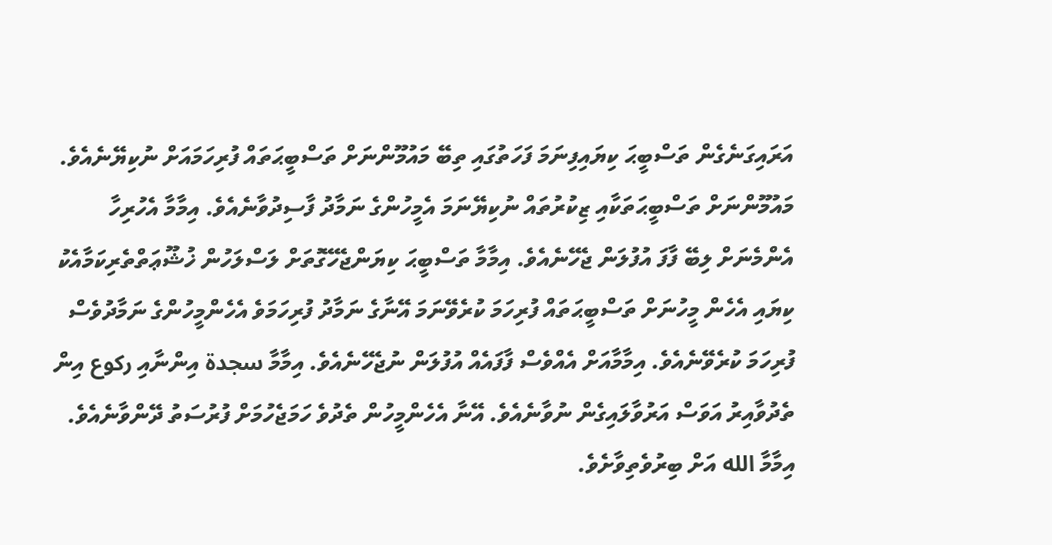އަރައިގަނެގެން ތަސްބީޙަ ކިޔައިފިނަމަ ފަހަތުގައި ތިބޭ މައުމޫންނަށް ތަސްބީޙަތައް ފުރިހަމައަށް ނުކިޔޭނެއެވެ. މައުމޫންނަށް ތަސްބީޙަތަކާއި ޒިކުރުތައް ނުކިޔޭނަމަ އެމީހުންގެ ނަމާދު ފާސިދުވާނެއެވެ. އިމާމާ އެހުރިހާ އެންމެނަށް ލިބޭ ފާފަ އުފުލަން ޖެހޭނެއެވެ. އިމާމާ ތަސްބީޙަ ކިޔަންޖެހޭގޮތަށް ލަސްލަހުން ޚުޝޫޢަތްތެރިކަމާއެކު ކިޔައި އެހެން މީހުނަށް ތަސްބީޙަތައް ފުރިހަމަ ކުރެވޭނަމަ އޭނާގެ ނަމާދު ފުރިހަމަވެ އެހެންމީހުންގެ ނަމާދުވެސް ފުރިހަމަ ކުރެވޭނެއެވެ. އިމާމާއަށް އެއްވެސް ފާފައެއް އުފުލަން ނުޖެހޭނެއެވެ. އިމާމާ سجدة އިންނާއި ركوع އިން ތެދުވާއިރު އަވަސް އަރުވާލައިގެން ނުވާނެއެވެ. އޭނާ އެހެންމީހުން ތެދުވެ ހަމަޖެހުމަށް ފުރުސަތު ދޭންވާނެއެވެ. އިމާމާ الله އަށް ބިރުވެތިވާށެވެ.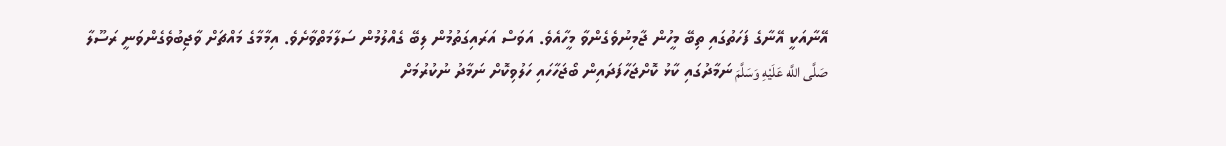އޭނާއަކީ އޭނާގެ ފަހަތުގައި ތިބޭ މީހުން ޖާމިނުވެގެންވާ މީހާއެވެ. އަވަސް އަރައިގަތުމުން ލިބޭ ގެއްލުމުން ސަލާމަތްވާށެވެ. އިމާމާގެ މައްޗަށް ވާޖިބުވެގެންވަނީ ރަސޫލާ صَلَّى اللَّه عَلَيْهِ وَسَلَّمَ ނަމާދުގައި ކާޅު ކޮށްޖަހާފަދައިން ބޯޖަހާހައި ހަލުވިކޮށް ނަމާދު ނުކުރުމަށް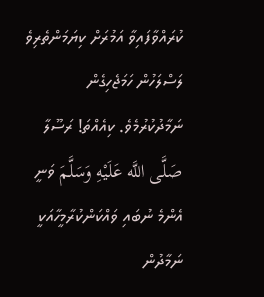ކުރައްވާފައިވާ އަމުރަށް ކިޔަމަންތެރިވެ ލަސްލަހުން ހަމަޖެހިގެން ނަމާދުކުރުމެވެ. ކިއެއްތަ! ރަސޫލާ صَلَّى اللَّه عَلَيْهِ وَسَلَّمَ ވަނީ އެންމެ ނުބައި ވައްކަންކުރާމީހާއަކީ ނަމާދުން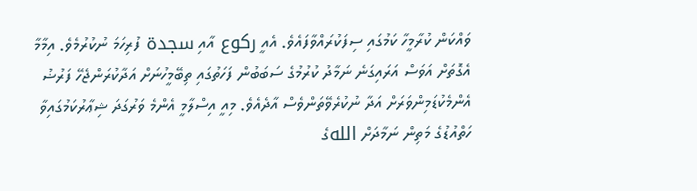ވައްކަން ކުރާމީހާ ކަމުގައި ސިފަކުރައްވާފައެވެ. އެއީ ركوع އާއި سجدة ފުރިހަމަ ނުކުރުމެވެ. އިމާމާ އެގޮތަށް އަވަސް އަރައިގަނެ ނަމާދު ކުރުމުގެ ސަބަބުން ފަހަތުގައި ތިބޭމީހުނަށް އަދާކުރަންޖެހޭ ފަރުޟު އެންމެކުޑަމިންވަރަށް އަދާ ނުކުރެވޭތަންވެސް އާދެއެވެ. މިއީ އިސްލާމީ އެންމެ ވަރުގަދަ ޝިޢާރުކަމުގައިވާ ހަތްއުޑުގެ މަތިން ނަމާދަށް اللهގެ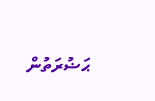ޙަޟުރަތުން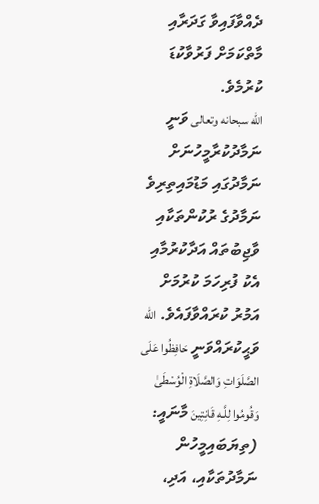ދެއްވާފައިވާ ގަދަރާއި މާތްކަމަށް ފަރުވާކުޑަ ކުރުމެވެ.
الله سبحانه وتعالى ވަނީ ނަމާދުކުރާމީހުނަށް ނަމާދުގައި މަޑުމައިތިރިވެ ނަމާދުގެ ރުކުންތަކާއި ވާޖިބުތައް އަދާކުރުމާއި އެކު ފުރިހަމަ ކުރުމަށް އަމުރު ކުރައްވާފައެވެ. الله ވަޙީކުރައްވަނީ حَافِظُوا عَلَى الصَّلَوَاتِ وَالصَّلَاةِ الْوُسْطَىٰ وَقُومُوا لِلَّـهِ قَانِتِينَ މާނައީ: (ތިޔަބައިމީހުން ނަމާދުތަކާއި، އަދި،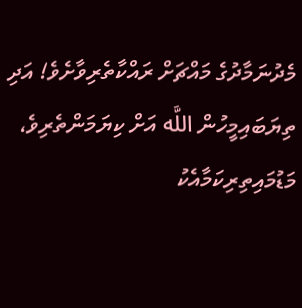މެދުނަމާދުގެ މައްޗަށް ރައްކާތެރިވާށެވެ! އަދި ތިޔަބައިމީހުން اللَّه އަށް ކިޔަމަންތެރިވެ، މަޑުމައިތިރިކަމާއެކު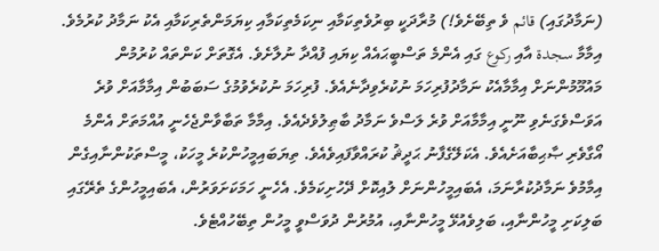(ނަމާދުގައި) قائم ވެ ތިބޭށެވެ!) މުރާދަކީ ބިރުވެތިކަމާއި ނިކަމެތިކަމާއި ކިޔަމަންތެރިކަމާއި އެކު ނަމާދު ކުރުމެވެ. އިމާމާ سجدة އާއި ركوع ގައި އެންމެ ތަސްބީޙައެއް ކިޔައި ފުއްދާ ނުލާށެވެ. އެގޮތަށް ކަންތައް ކުރުމުން މައުމޫމުންނަށް އިމާމާއެކު ނަމާދުފުރިހަމަ ނުކުރެވިދާނެއެވެ. ފުރިހަމަ ނުކުރެވުމުގެ ސަބަބުން އިމާމާއަށް ވުރެ އަވަސްވެގަނެވި ނޫނީ އިމާމާއަށް ވުރެ ލަސްވެ ނަމާދު ބާޠިލުވެދެއެވެ. އިމާމާ ތަބާވާންޖެހެނީ އުއްމަތަށް އެންމެ އޯގާވެރި ޞާޙިބާއަށެއެވެ. އެކަލޭގެފާނު ޙަދީޘު ކުރައްވާފައިވެއެވެ. ތިޔަބައިމީހުންކުރެ މީހަކު، މީސްތަކުންނާއިގެން އިމާމުވެ ނަމާދުކުރާނަމަ، އެބައިމީހުންނަށް ލުއިކޮށް ދޭހުށިކަމެވެ. އެހެނީ ހަމަކަށަވަރުން، އެބައިމީހުންގެ ތެރޭގައި ބަލިކަށި މީހުންނާއި، ބަލިވެއުޅޭ މީހުންނާއި، އުމުރުން ދުވަސްވީ މީހުން ތިބޭހުއްޓެވެ.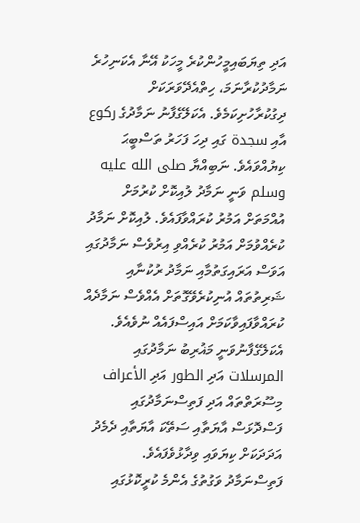އަދި ތިޔަބައިމީހުންކުރެ މީހަކު އޭނާ އެކަނިހުރެ ނަމާދުކުރާނަމަ، ހިތްއެދޭވަރަކަށް ދިގުކުރާހުށިކަމެވެ. އެކަލޭގެފާނު ނަމާދުގެ ركوع އާއި سجدة ގައި ދިހަ ފަހަރު ތަސްބީޙަ ކިޔުއްވައެވެ. ނަބިއްޔާ صلى الله عليه وسلم ވަނީ ނަމާދު ލުއިކޮށް ކުރުމަށް އުއްމަތަށް އަމުރު ކުރައްވާފައެވެ. ލުއިކޮށް ނަމާދު ކުރެއްވުމަށް އަމުރު ކުރެއްވި އިރުވެސް ނަމާދުގައި އަވަސް އަރައިގަތުމާއި ނަމާދު ރުކުނާއި ޝަރިތުތައް އުނިކުރެވޭގޮތަށް އެއްވެސް ނަމާދެއް ކުރައްވާފައިވާކަމަށް އައިސްފައެއް ނުވެއެވެ. އެކަލޭގެފާނުވަނީ މަޣުރިބު ނަމާދުގައި المرسلات އަދި الطور އަދި الأعراف މިސޫރަތްތައް އަދި ފަތިސްނަމާދުގައި ފަސްދޮޅަސް އާޔަތާއި ސަތޭކަ އާޔަތާއި ދެމެދު އަދަދަކަށް ކިޔަވައި ވިދާޅުވެފައެވެ. ފަތިސްނަމާދު ވަގުތުގެ އެންމެ ކުރީކޮޅުގައި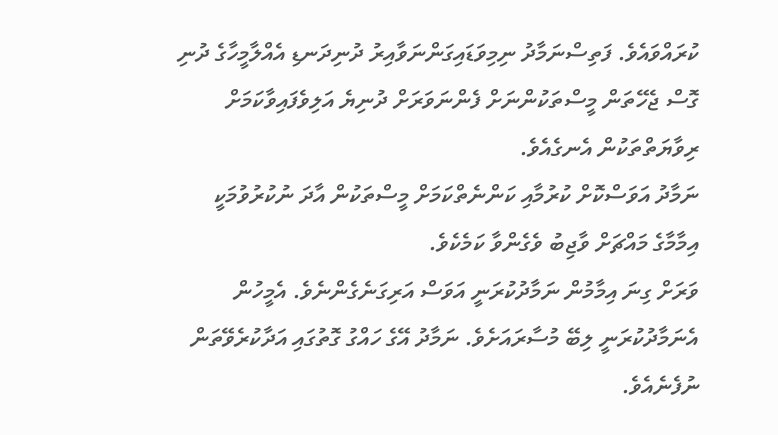ކުރައްވައެވެ. ފަތިސްނަމާދު ނިމިވަޑައިގަންނަވާއިރު ދުނިދަނޑި އެއްލާމީހާގެ ދުނި ގޮސް ޖެހޭތަން މީސްތަކުންނަށް ފެންނަވަރަށް ދުނިޔެ އަލިވެފައިވާކަމަށް ރިވާޔަތްތަކުން އެނގެއެވެ.
ނަމާދު އަވަސްކޮށް ކުރުމާއި ކަންނެތްކަމަށް މީސްތަކުން އާދަ ނުކުރުވުމަކީ އިމާމާގެ މައްޗަށް ވާޖިބު ވެގެންވާ ކަމެކެވެ.
ވަރަށް ގިނަ އިމާމުން ނަމާދުކުރަނީ އަވަސް އަރިގަނެގެންނެވެ. އެމީހުން އެނަމާދުކުރަނީ ލިބޭ މުސާރައަށެވެ. ނަމާދު އޭގެ ހައްގު ގޮތުގައި އަދާކުރެވޭތަން ނުފެނެއެވެ.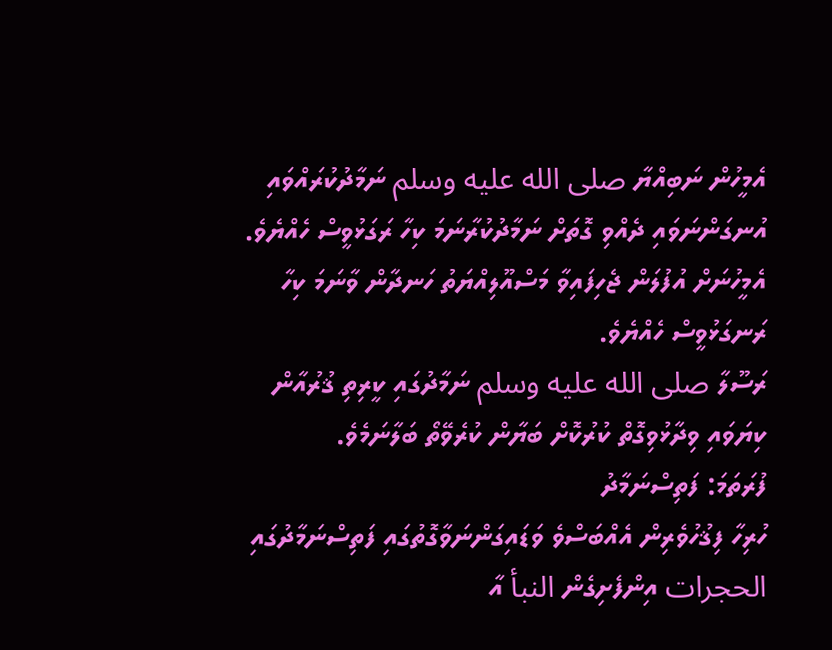އެމީހުން ނަބިއްޔާ صلى الله عليه وسلم ނަމާދުކުރައްވައި އުނގަންނަވައި ދެއްވި ގޮތަށް ނަމާދުކުރާނަމަ ކިހާ ރަގަޅުވީސް ހެއްޔެވެ. އެމީހުނަށް އުފުލަން ޖެހިފައިވާ މަސްއޫލިއްޔަތު ހަނދާން ވާނަމަ ކިހާ ރަނގަޅުވީސް ހެއްޔެވެ.
ރަސޫލާ صلى الله عليه وسلم ނަމާދުގައި ކީރިތި ޤުރުއާން ކިޔަވައި ވިދާޅުވިގޮތް ކުރުކޮށް ބަޔާން ކުރެވޭތޯ ބަލާނަމެވެ.
ފުރަތަމަ: ފަތިސްނަމާދު
ހުރިހާ ފިޤުހުވެރިން އެއްބަސްވެ ވަޑައިގަންނަވާގޮތުގައި ފަތިސްނަމާދުގައި الحجرات އިންފެށިގެން النبأ އާ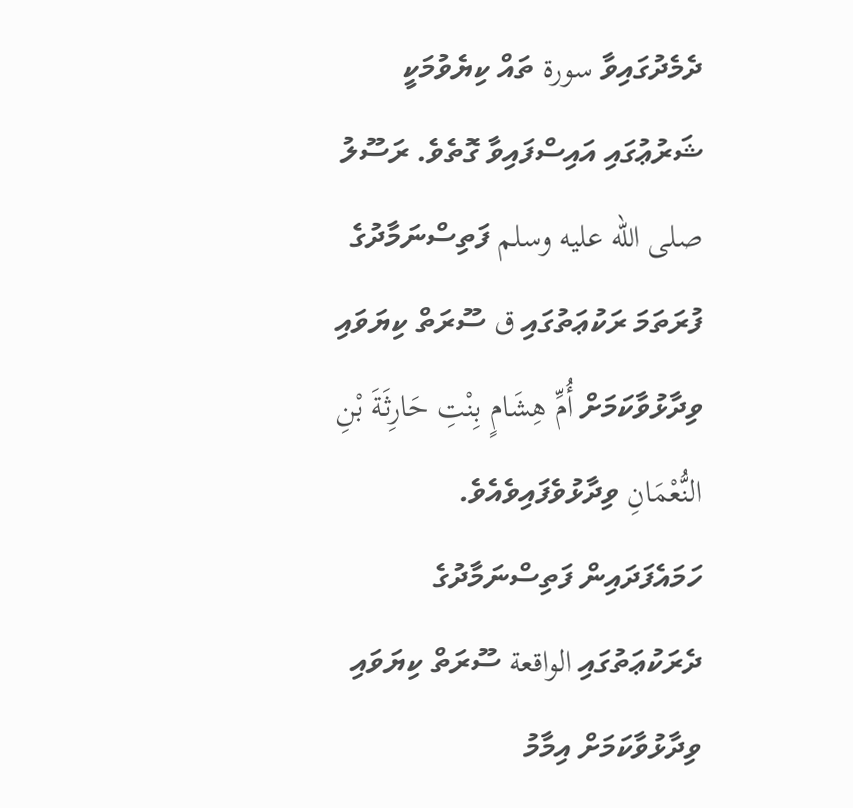ދެމެދުގައިވާ سورة ތައް ކިޔެވުމަކީ ޝަރުޢުގައި އައިސްފައިވާ ގޮތެވެ. ރަސޫލު صلى الله عليه وسلم ފަތިސްނަމާދުގެ ފުރަތަމަ ރަކުޢަތުގައި ق ސޫރަތް ކިޔަވައި ވިދާޅުވާކަމަށް أُمِّ هِشَامٍ بِنْتِ حَارِثَةَ بْنِ النُّعْمَانِ ވިދާޅުވެފައިވެއެވެ. ހަމައެފަދައިން ފަތިސްނަމާދުގެ ދެރަކުޢަތުގައި الواقعة ސޫރަތް ކިޔަވައި ވިދާޅުވާކަމަށް އިމާމު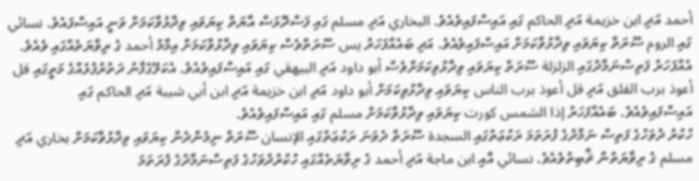أحمد އަދި ابن خزيمة އަދި الحاكم ގައި އައިސްފައިވެއެވެ. البخاري އަދި مسلم ގައި ފަސްދޮޅަސް އާޔަތް ކިޔަވައި ވިދާޅުވާކަމަށް ވަނީ އައިސްފައެވެ. نسائي ގައި الروم ސޫރަތް ކިޔަވައި ވިދާޅުވާކަމަށް އައިސްފައިވެއެވެ. އަދި ބައެއްފަހަރު يس ސޫރަތްވެސް ކިޔަވައި ވިދާޅުވާކަމަށް އިމާމު أحمد ގެ ރިވާޔަތެއްގައި ވެއެވެ. އެއްފަހަރު ފަތިސްނަމާދުގައި الزلزلة ސޫރަތް ކިޔަވައި ވިދާޅުވިކަމަށްވެސް أبو داود އަދި البيهقي ގައި އައިސްފައިވެއެވެ. އެކަލޭގެފާނު ދަތުރުފުޅެއްގެ މަތީގައި قل أعوذ برب الفلق އަދި قل أعوذ برب الناس ކިޔަވައި ވިދާޅުވިކަމަށް أبو داود އަދި ابن خزيمة އަދި ابن أبي شيبة އަދި الحاكم ގައި އައިސްފައިވެއެވެ. ބައެއްފަހަރު إذا الشمس كورت ކިޔަވައި ވިދާޅުވާކަމަށް مسلم ގައި އައިސްފައިވެއެވެ.
ހުކުރު ދުވަހުގެ ފަތިސް ނަމާދުގެ ފުރަތަމަ ރަކުޢަތުގައި السجدة ސޫރަތް ދެވަނަ ރަކުޢަތުގައި الإنسان ސޫރަތް ނިމެންދެން ކިޔަވައި ވިދާޅުވާކަމަށް بخاري އަދި مسلم ގެ ރިވާޔަތުން ޘާބިތުވެއެވެ. نسائي އާއި ابن ماجة އަދި أحمد ގެ ރިވާޔަތެއްގައި ހުކުރުދުވަހުގެ ފަތިސްނަމާދުގެ ފުރަތަމަ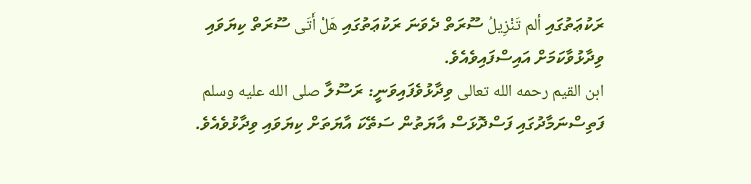ރަކުޢަތުގައި ألم تَنْزِيلُ ސޫރަތް ދެވަނަ ރަކުޢަތުގައި هَلْ أَتَى ސޫރަތް ކިޔަވައި ވިދާޅުވާކަމަށް އައިސްފައިވެއެވެ.
ابن القيم رحمه الله تعالى ވިދާޅުވެފައިވަނީ: ރަސޫލާ صلى الله عليه وسلم ފަތިސްނަމާދުގައި ފަސްދޮޅަސް އާޔަތުން ސަތޭކަ އާޔަތަށް ކިޔަވައި ވިދާޅުވެއެވެ.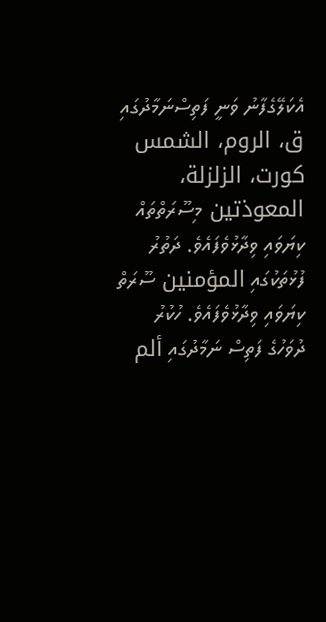އެކަލޭގެފާނު ވަނީ ފަތިސްނަމާދުގައި ق، الروم، الشمس كورت، الزلزلة، المعوذتين މިސޫރަތްތައް ކިޔަވައި ވިދާޅުވެފައެވެ. ދަތުރު ފުޅުތަކުގައި المؤمنين ސޫރަތް ކިޔަވައި ވިދާޅުވެފައެވެ. ހުކުރު ދުވަހުގެ ފަތިސް ނަމާދުގައި ألم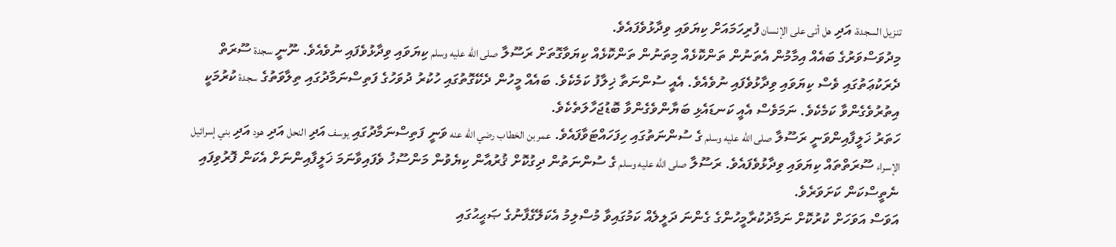تنزيل السجدة، އަދި هل أتى على الإنسان ފުރިހަމައަށް ކިޔަވައި ވިދާޅުވެފައެވެ.
މިދުވަސްވަރުގެ ބައެއް އިމާމުން އެތަނުން ތަންކޮޅެއް މިތަނުން ތަންކޮޅެއް ކިޔަވާގޮތަށް ރަސޫލާ صلى الله عليه وسلم ކިޔަވައި ވިދާޅުވެފައި ނުވެއެވެ. ނޫނީ سجدة ސޫރަތް ދެރަކުޢަތުގައި ވެސް ކިޔަވައި ވިދާޅުވެފައި ނުވެއެވެ. އެއީ ސުންނަތާ ޚިލާފު ކަމެކެވެ. ބައެއް މީހުން ދެކޭގޮތުގައި ހުކުރު ދުވަހުގެ ފަތިސްނަމާދުގައި ތިލާވަތުގެ سجدة ކުރުމަކީ އިތުރުވެގެންވާ ކަމެކެވެ. ނަމަވެސް އެއީ ކަނޑައެޅި ބަޔާންވެގެންވާ ބޮޑުޖަހާލަތެކެވެ.
ހަތަރު ޚަލީފާއިންވަނީ ރަސޫލާ صلى الله عليه وسلم ގެ ސުންނަތުގައި ހިފަހައްޓަވާފައެވެ. عمر بن الخطاب رضي الله عنه ވަނީ ފަތިސްނަމާދުގައި يوسف އަދި النحل އަދި هود އަދި بني إسرائيل الإسراء ސޫރަތްތައް ކިޔަވައި ވިދާޅުވެފައެވެ. ރަސޫލާ صلى الله عليه وسلم ގެ ސުންނަތުން ދިގުކޮށް ޤުރުއާން ކިޔެވުން މަންސޫޚު ވެފައިވާނަމަ ޚަލީފާއިންނަށް އެކަން ފޮރުވިފައި ނެތީސްކަން ކަށަވަރެވެ.
އަވަސް އަވަހަށް ކުރުކޮށް ނަމާދުކުރާމީހުންގެ ގެންނަ ދަލީލެއް ކަމުގައިވާ މުސްލިމު އެކަލޭގެފާނުގެ ޞަޙީޙުގައި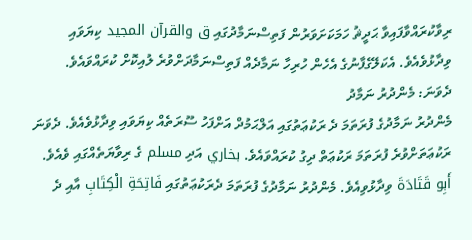ރިވާކުރައްވާފައިވާ ޙަދީޘު ހަމަކަށަވަރުން ފަތިސްނަމާދުގައި ق والقرآن المجيد ކިޔަވައި ވިދާޅުވެއެވެ. އެކަލޭގެފާނުގެ އެހެން ހުރިހާ ނަމާދެއް ފަތިސްނަމާދަށްވުރެ ލުއިކޮށް ކުރައްވައެވެ.
ދެވަނަ: މެންދުރު ނަމާދު
މެންދުރު ނަމާދުގެ ފުރަތަމަ ދެ ރަކުޢަތުގައި އަލްޙަމުދް އަށްފަހު ސޫރަތެއް ކިޔަވައި ވިދާޅުވެއެވެ. ދެވަނަ ރަކުޢަތަށްވުރެ ފުރަތަމަ ރަކުޢަތް ދިގު ކުރައްވައެވެ. بخاري އަދި مسلم ގެ ރިވާޔަތެއްގައި ވެއެވެ. أَبِو قَتَادَةَ ވިދާޅުވިއެވެ. މެންދުރު ނަމާދުގެ ފުރަތަމަ ދެރަކުޢަތުގައި فَاتِحَةِ الْكِتَابِ އާއި ދެ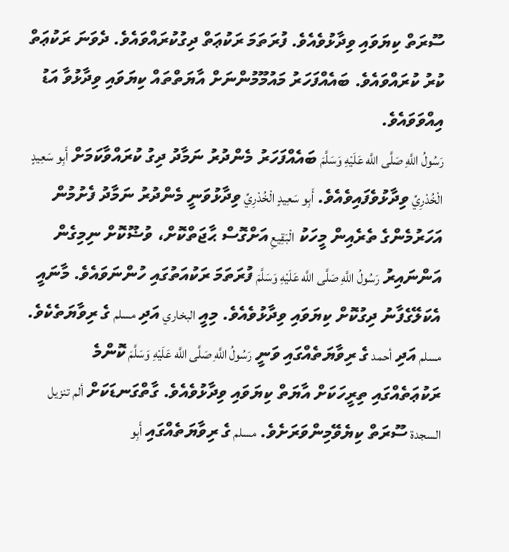ސޫރަތް ކިޔަވައި ވިދާޅުވެއެވެ. ފުރަތަމަ ރަކުޢަތް ދިގުކުރައްވައެވެ. ދެވަނަ ރަކުޢަތް ކުރު ކުރައްވައެވެ. ބައެއްފަހަރު މައުމޫމުންނަށް އާޔަތްތައް ކިޔަވައި ވިދާޅުވާ އަޑު އިއްވަވައެވެ.
رَسُولُ اللَّهِ صَلَّى اللَّه عَلَيْهِ وَسَلَّمَ ބައެއްފަހަރު މެންދުރު ނަމާދު ދިގު ކުރައްވާކަމަށް أَبِو سَعِيدٍ الْخُدْرِيِّ ވިދާޅުވެފައިވެއެވެ. أَبِو سَعِيدٍ الْخُدْرِيِّ ވިދާޅުވަނީ މެންދުރު ނަމާދު ފެށުމުން އަހަރުމެންގެ ތެރެއިން މީހަކު الْبَقِيعِ އަށްގޮސް ޙާޖަތްކޮށް، ވުޟޫކޮށް ނިމިގެން އަންނައިރު رَسُولُ اللَّهِ صَلَّى اللَّه عَلَيْهِ وَسَلَّمَ ފުރަތަމަ ރަކުއަތުގައި ހުންނަވައެވެ. މާނައީ އެކަލޭގެފާނު ދިގުކޮށް ކިޔަވައި ވިދާޅުވެއެވެ. މިއީ البخاري އަދި مسلم ގެ ރިވާޔަތެކެވެ.
مسلم އަދި أحمد ގެ ރިވާޔަތެއްގައި ވަނީ رَسُولُ اللَّهِ صَلَّى اللَّه عَلَيْهِ وَسَلَّمَ ކޮންމެ ރަކުޢަތެއްގައި ތިރީހަކަށް އާޔަތް ކިޔަވައި ވިދާޅުވެއެވެ. ގާތްގަނޑަކަށް ألم تنزيل السجدة ސޫރަތް ކިޔެވޭމިންވަރަށެވެ. مسلم ގެ ރިވާޔަތެއްގައި أَبِو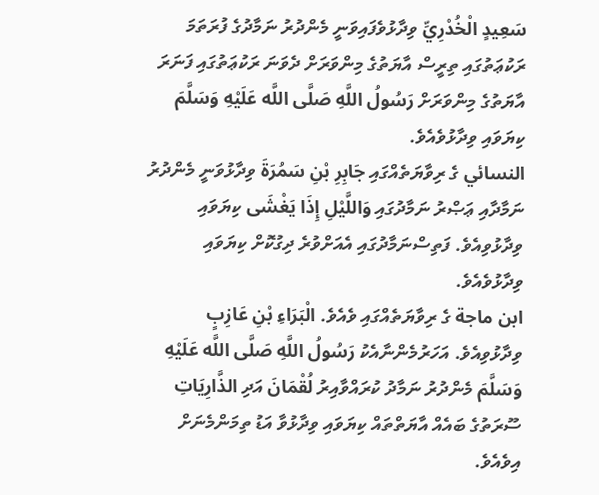سَعِيدٍ الْخُدْرِيِّ ވިދާޅުވެފައިވަނީ މެންދުރު ނަމާދުގެ ފުރަތަމަ ރަކުޢަތުގައި ތިރީސް އާޔަތުގެ މިންވަރަށް ދެވަނަ ރަކުޢަތުގައި ފަނަރަ އާޔަތުގެ މިންވަރަށް رَسُولُ اللَّهِ صَلَّى اللَّه عَلَيْهِ وَسَلَّمَ ކިޔަވައި ވިދާޅުވެއެވެ.
النسائي ގެ ރިވާޔަތެއްގައި جَابِرِ بْنِ سَمُرَةَ ވިދާޅުވަނީ މެންދުރު ނަމާދާއި ޢަޞްރު ނަމާދުގައި وَاللَّيْلِ إِذَا يَغْشَى ކިޔަވައި ވިދާޅުވިއެވެ. ފަތިސްނަމާދުގައި އެއަށްވުރެ ދިގުކޮށް ކިޔަވައި ވިދާޅުވެއެވެ.
ابن ماجة ގެ ރިވާޔަތެއްގައި ވެއެވެ. الْبَرَاءِ بْنِ عَازِبٍ ވިދާޅުވިއެވެ. އަހަރުމެންނާއެކު رَسُولُ اللَّهِ صَلَّى اللَّه عَلَيْهِ وَسَلَّمَ މެންދުރު ނަމާދު ކުރައްވާއިރު لُقْمَانَ އަދި الذَّارِيَاتِ ސޫރަތުގެ ބައެއް އާޔަތްތައް ކިޔަވައި ވިދާޅުވާ އަޑު ތިމަންމެނަށް އިވެއެވެ.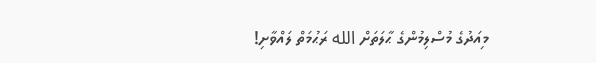މިއަދުގެ މުސްލިމުންގެ ޙާލަތަށް الله ރަޙުމަތް ލައްވާށި!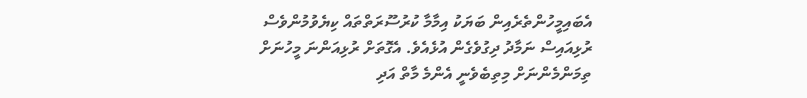އެބައިމީހުންތެރެއިން ބަޔަކު އިމާމާ ކުރުސޫރަތްތައް ކިޔެވުމުންވެސް ރުޅިއައިސް ނަމާދު ދިގުވެގެން އުޅެއެވެ. އެގޮތަށް ރުޅިއަންނަ މީހުނަށް ތިމަންމެންނަށް މިތިބެވެނީ އެންމެ މާތް އަދި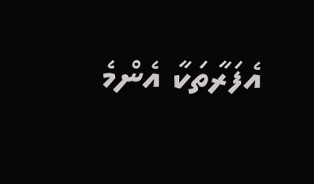އެފަރާތަކާ އެންމެ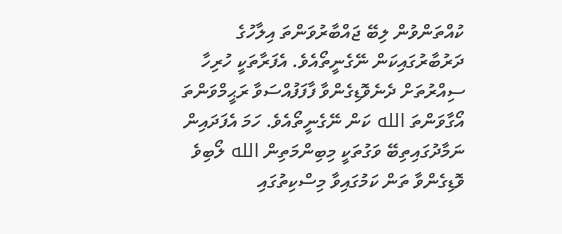ކުއްތަންވުން ލިބޭ ޖައްބާރުވަންތަ އިލާހުގެ ދަރުބާރުގައިކަން ނޭގެނީތޯއެވެ. އެފަރާތަކީ ހުރިހާ ސިއްރުތަށް ދެނެވޮޑިގެންވާ ފާފަފުއްސަވާ ރަޙީމްވަންތަ އޯގާވަންތަ الله ކަން ނޭގެނީތޯއެވެ. ހަމަ އެފަދައިން ނަމާދުގައިތިބޭ ވަގުތަކީ މިބިންމަތިން الله ލޯބިވެ ވޮޑިގެންވާ ތަން ކަމުގައިވާ މިސްކިތުގައި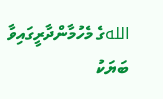اللهގެ މެހުމާންދާރީގައިވާ ބަޔަކު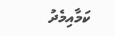ކަމާއިމެދު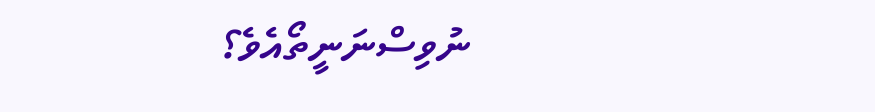ނުވިސްނަނީތޯއެވެ؟